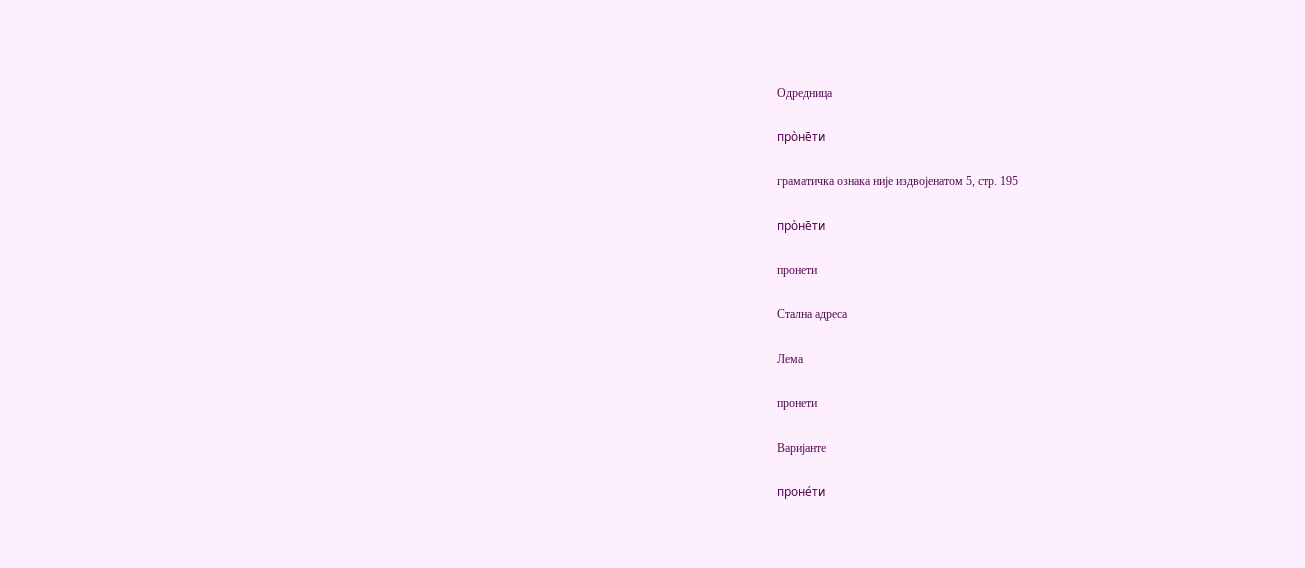Одредница

про̀не̄ти

граматичка ознака није издвојенатом 5, стр. 195

про̀не̄ти

пронети

Стална адреса

Лема

пронети

Варијанте

проне́ти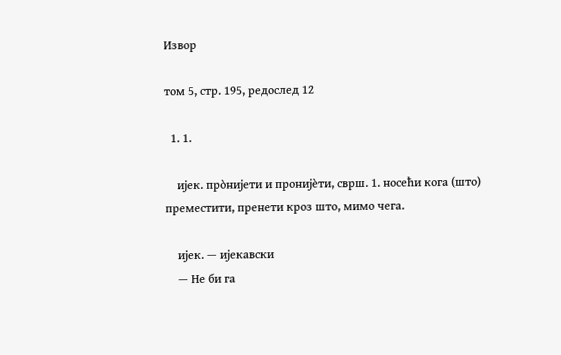Извор

том 5, стр. 195, редослед 12

  1. 1.

    ијек. про̀нијети и пронијѐти, сврш. 1. носећи кога (што) преместити, пренети кроз што, мимо чега.

    ијек. — ијекавски
    — Не би га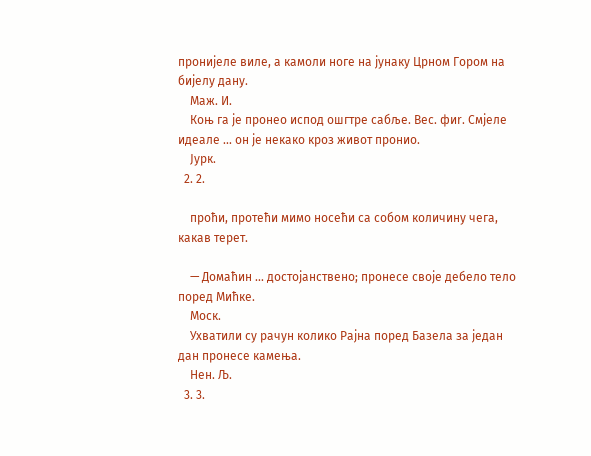пронијеле виле, а камоли ноге на јунаку Црном Гором на бијелу дану.
    Маж. И.
    Коњ га је пронео испод ошгтре сабље. Вес. фиr. Смјеле идеале ... он је некако кроз живот пронио.
    Јурк.
  2. 2.

    проћи, протећи мимо носећи са собом количину чега, какав терет.

    — Домаћин ... достојанствено; пронесе своје дебело тело поред Мићке.
    Моск.
    Ухватили су рачун колико Рајна поред Базела за један дан пронесе камења.
    Нен. Љ.
  3. 3.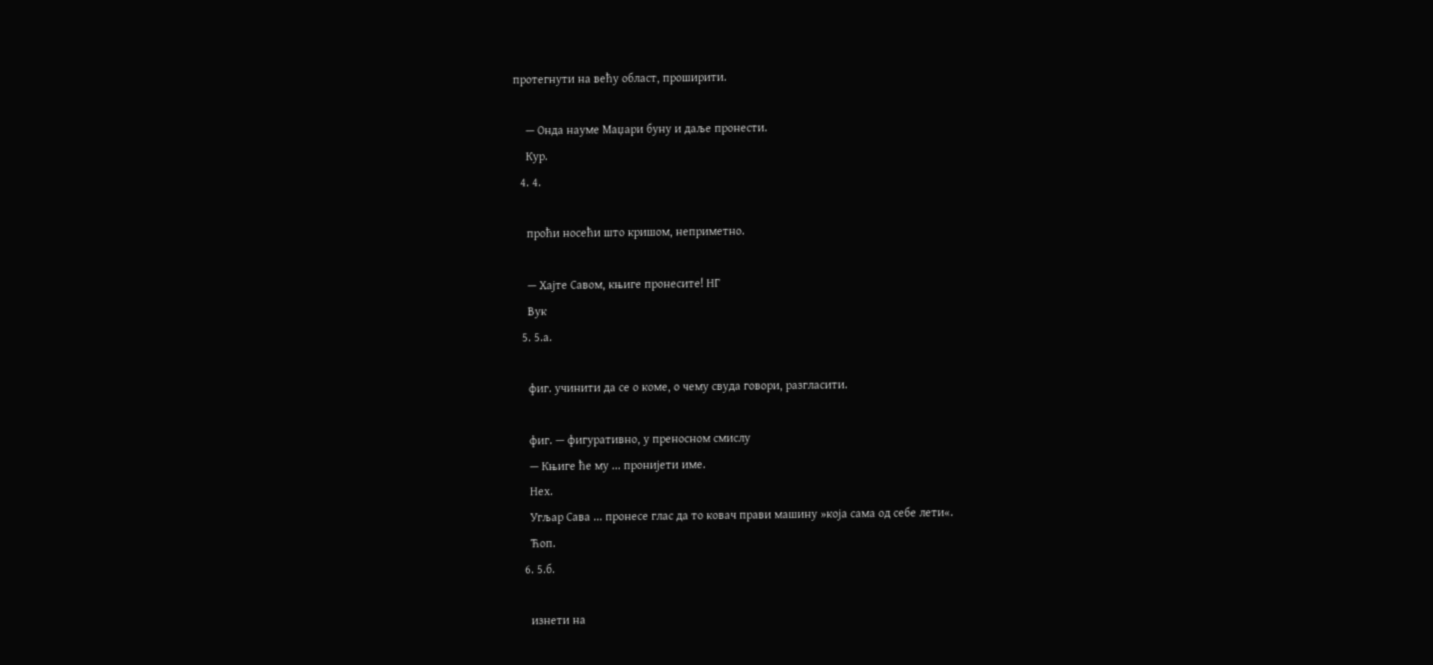протегнути на већу област, проширити.

    — Онда науме Маџари буну и даље пронести.
    Кур.
  4. 4.

    проћи носећи што кришом, неприметно.

    — Хајте Савом, књиге пронесите! НГ
    Вук
  5. 5.а.

    фиг. учинити да се о коме, о чему свуда говори, разгласити.

    фиг. — фигуративно, у преносном смислу
    — Књиге ће му ... пронијети име.
    Нех.
    Угљар Сава ... пронесе глас да то ковач прави машину »која сама од себе лети«.
    Ћоп.
  6. 5.б.

    изнети на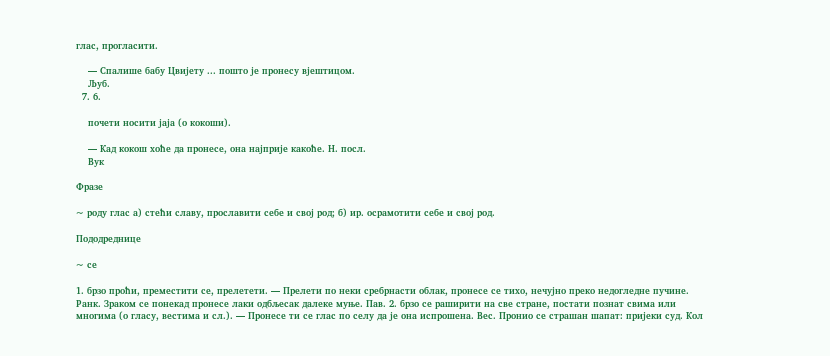глас, прогласити.

    — Спалише бабу Цвијету ... пошто је пронесу вјештицом.
    Љуб.
  7. 6.

    почети носити јаја (о кокоши).

    — Кад кокош хоће да пронесе, она најприје какоће. Н. посл.
    Вук

Фразе

~ роду глас а) стећи славу, прославити себе и свој род; б) ир. осрамотити себе и свој род.

Пододреднице

~ се

1. брзо проћи, преместити се, прелетети. — Прелети по неки сребрнасти облак, пронесе се тихо, нечујно преко недогледне пучине. Ранк. Зраком се понекад пронесе лаки одбљесак далеке муње. Пав. 2. брзо се раширити на све стране, постати познат свима или многима (о гласу, вестима и сл.). — Пронесе ти се глас по селу да је она испрошена. Вес. Пронио се страшан шапат: пријеки суд. Кол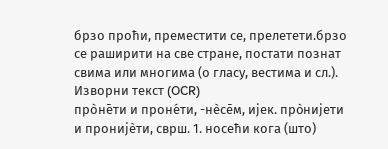брзо проћи, преместити се, прелетети.брзо се раширити на све стране, постати познат свима или многима (о гласу, вестима и сл.).
Изворни текст (OCR)
про̀не̄ти и проне́ти, -нѐсе̄м, ијек. про̀нијети и пронијѐти, сврш. 1. носећи кога (што)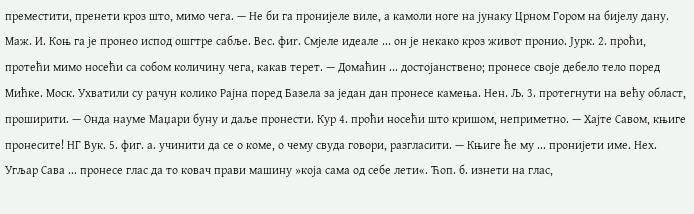преместити, пренети кроз што, мимо чега. — Не би га пронијеле виле, а камоли ноге на јунаку Црном Гором на бијелу дану. Маж. И. Коњ га је пронео испод ошгтре сабље. Вес. фиr. Смјеле идеале ... он је некако кроз живот пронио. Јурк. 2. проћи, протећи мимо носећи са собом количину чега, какав терет. — Домаћин ... достојанствено; пронесе своје дебело тело поред Мићке. Моск. Ухватили су рачун колико Рајна поред Базела за један дан пронесе камења. Нен. Љ. 3. протегнути на већу област, проширити. — Онда науме Маџари буну и даље пронести. Кур 4. проћи носећи што кришом, неприметно. — Хајте Савом, књиге пронесите! НГ Вук. 5. фиг. а. учинити да се о коме, о чему свуда говори, разгласити. — Књиге ће му ... пронијети име. Нех. Угљар Сава ... пронесе глас да то ковач прави машину »која сама од себе лети«. Ћоп. б. изнети на глас,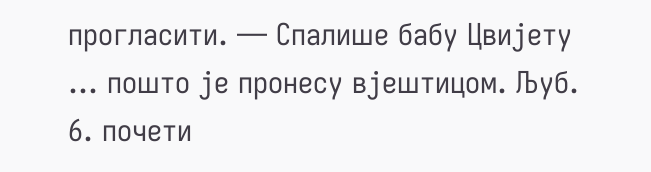прогласити. — Спалише бабу Цвијету ... пошто је пронесу вјештицом. Љуб. 6. почети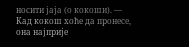носити јаја (о кокоши). — Кад кокош хоће да пронесе, она најприје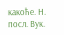какоће. Н. посл. Вук.